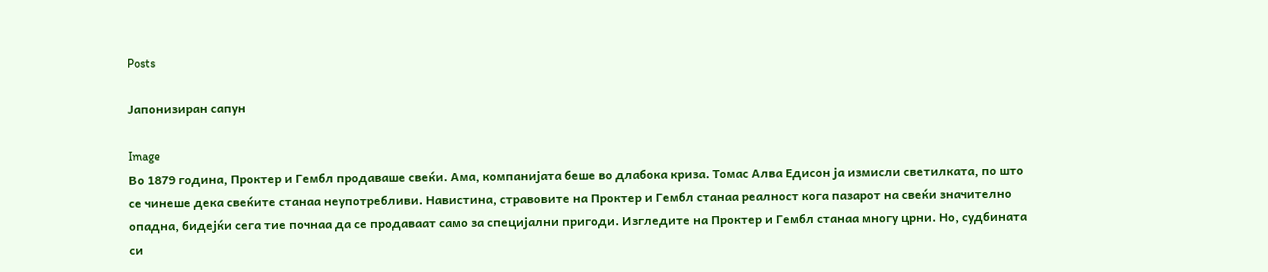Posts

Јапонизиран сапун

Image
Во 1879 година, Проктер и Гембл продаваше свеќи. Ама, компанијата беше во длабока криза. Томас Алва Едисон ја измисли светилката, по што се чинеше дека свеќите станаа неупотребливи. Навистина, стравовите на Проктер и Гембл станаа реалност кога пазарот на свеќи значително опадна, бидејќи сега тие почнаа да се продаваат само за специјални пригоди. Изгледите на Проктер и Гембл станаа многу црни. Но, судбината си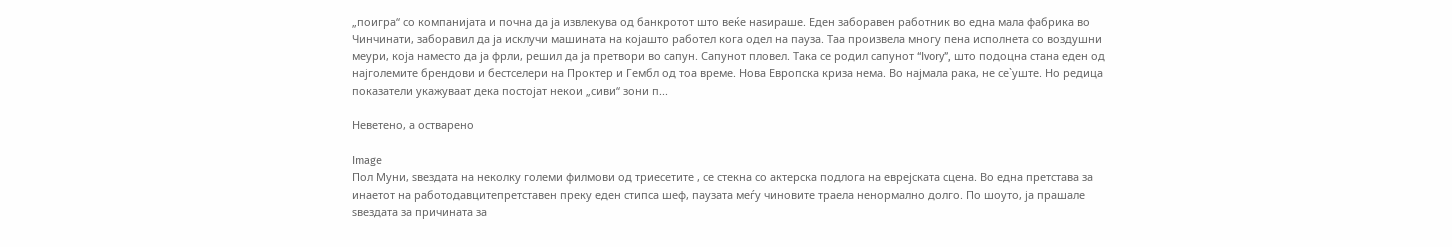„поигра“ со компанијата и почна да ја извлекува од банкротот што веќе наѕираше. Еден заборавен работник во една мала фабрика во Чинчинати, заборавил да ја исклучи машината на којашто работел кога одел на пауза. Таа произвела многу пена исполнета со воздушни меури, која наместо да ја фрли, решил да ја претвори во сапун. Сапунот пловел. Така се родил сапунот “Ivory”, што подоцна стана еден од најголемите брендови и бестселери на Проктер и Гембл од тоа време. Нова Европска криза нема. Во најмала рака, не се`уште. Но редица показатели укажуваат дека постојат некои „сиви“ зони п...

Неветено, а остварено

Image
Пол Муни, ѕвездата на неколку големи филмови од триесетите , се стекна со актерска подлога на еврејската сцена. Во една претстава за инаетот на работодавцитепретставен преку еден стипса шеф, паузата меѓу чиновите траела ненормално долго. По шоуто, ја прашале ѕвездата за причината за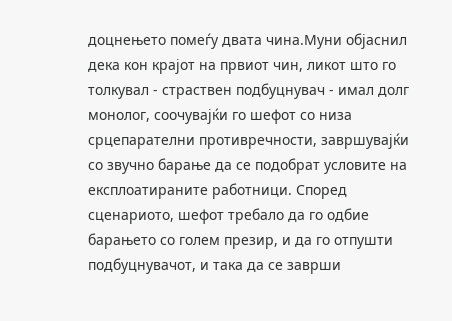доцнењето помеѓу двата чина.Муни објаснил дека кон крајот на првиот чин, ликот што го толкувал - страствен подбуцнувач - имал долг монолог, соочувајќи го шефот со низа срцепарателни противречности, завршувајќи со звучно барање да се подобрат условите на експлоатираните работници. Според сценариото, шефот требало да го одбие барањето со голем презир, и да го отпушти подбуцнувачот, и така да се заврши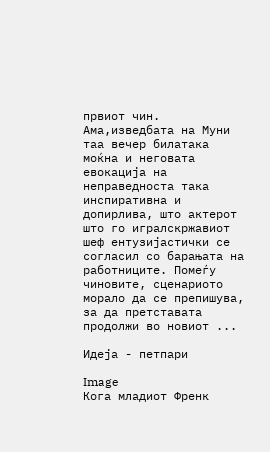првиот чин. Ама,изведбата на Муни таа вечер билатака моќна и неговата евокација на неправедноста така инспиративна и допирлива, што актерот што го игралскржавиот шеф ентузијастички се согласил со барањата на работниците. Помеѓу чиновите, сценариото морало да се препишува, за да претставата продолжи во новиот ...

Идеја - петпари

Image
Кога младиот Френк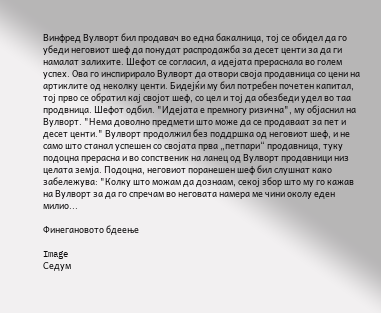Винфред Вулворт бил продавач во една бакалница, тој се обидел да го убеди неговиот шеф да понудат распродажба за десет центи за да ги намалат залихите. Шефот се согласил, а идејата прераснала во голем успех. Ова го инспирирало Вулворт да отвори своја продавница со цени на артиклите од неколку центи. Бидејќи му бил потребен почетен капитал, тој прво се обратил кај својот шеф, со цел и тој да обезбеди удел во таа продвница. Шефот одбил. "Идејата е премногу ризична", му објаснил на Вулворт. "Нема доволно предмети што може да се продаваат за пет и десет центи." Вулворт продолжил без поддршка од неговиот шеф, и не само што станал успешен со својата прва „петпари“ продавница, туку подоцна прерасна и во сопственик на ланец од Вулворт продавници низ целата земја. Подоцна, неговиот поранешен шеф бил слушнат како забележува: "Колку што можам да дознаам, секој збор што му го кажав на Вулворт за да го спречам во неговата намера ме чини околу еден милио...

Финегановото бдеење

Image
Седум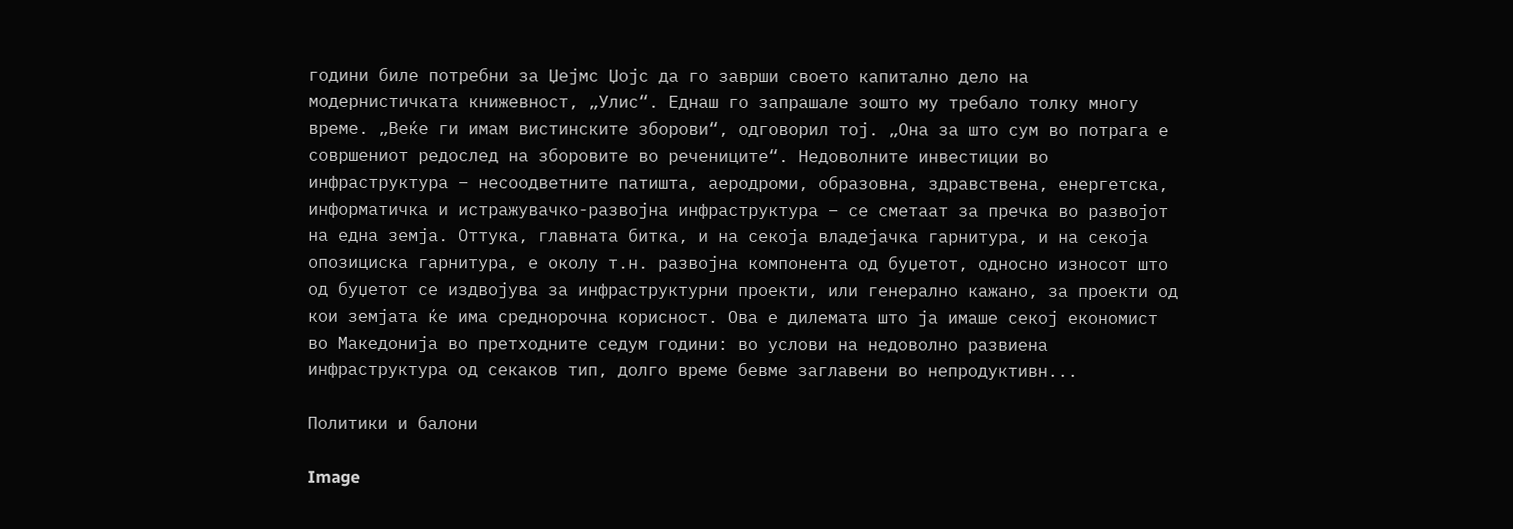години биле потребни за Џејмс Џојс да го заврши своето капитално дело на модернистичката книжевност, „Улис“. Еднаш го запрашале зошто му требало толку многу време. „Веќе ги имам вистинските зборови“, одговорил тој. „Она за што сум во потрага е совршениот редослед на зборовите во речениците“. Недоволните инвестиции во инфраструктура – несоодветните патишта, аеродроми, образовна, здравствена, енергетска, информатичка и истражувачко-развојна инфраструктура – се сметаат за пречка во развојот на една земја. Оттука, главната битка, и на секоја владејачка гарнитура, и на секоја опозициска гарнитура, е околу т.н. развојна компонента од буџетот, односно износот што од буџетот се издвојува за инфраструктурни проекти, или генерално кажано, за проекти од кои земјата ќе има среднорочна корисност. Ова е дилемата што ја имаше секој економист во Македонија во претходните седум години: во услови на недоволно развиена инфраструктура од секаков тип, долго време бевме заглавени во непродуктивн...

Политики и балони

Image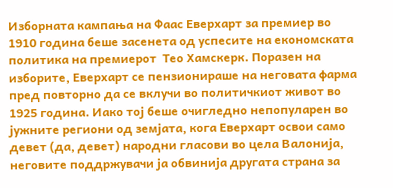Изборната кампања на Фаас Еверхарт за премиер во 1910 година беше засенета од успесите на економската политика на премиерот  Тео Хамскерк. Поразен на изборите, Еверхарт се пензионираше на неговата фарма пред повторно да се вклучи во политичкиот живот во 1925 година. Иако тој беше очигледно непопуларен во јужните региони од земјата, кога Еверхарт освои само девет (да, девет) народни гласови во цела Валонија, неговите поддржувачи ја обвинија другата страна за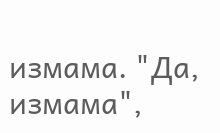измама. "Да, измама",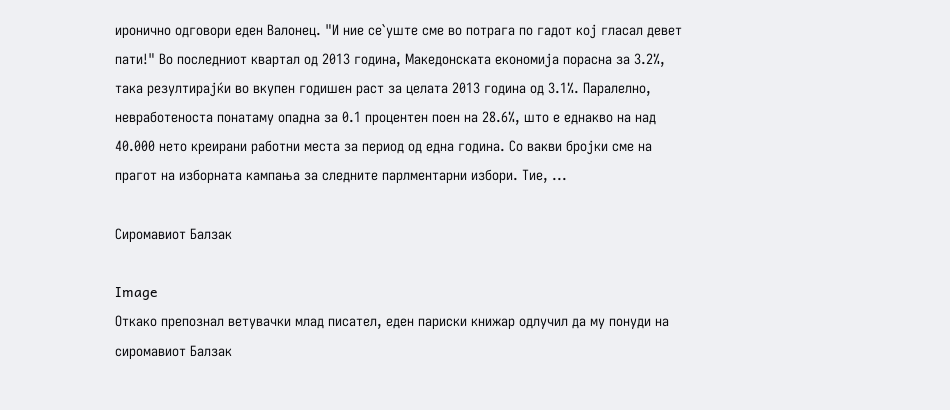иронично одговори еден Валонец. "И ние се`уште сме во потрага по гадот кој гласал девет пати!" Во последниот квартал од 2013 година, Македонската економија порасна за 3.2%, така резултирајќи во вкупен годишен раст за целата 2013 година од 3.1%. Паралелно, невработеноста понатаму опадна за 0.1 процентен поен на 28.6%, што е еднакво на над 40.000 нето креирани работни места за период од една година. Со вакви бројки сме на прагот на изборната кампања за следните парлментарни избори. Тие, ...

Сиромавиот Балзак

Image
Откако препознал ветувачки млад писател, еден париски книжар одлучил да му понуди на сиромавиот Балзак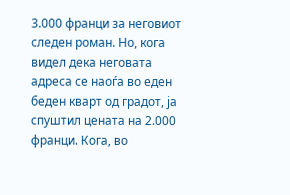3.000 франци за неговиот следен роман. Но, кога видел дека неговата адреса се наоѓа во еден беден кварт од градот, ја спуштил цената на 2.000 франци. Кога, во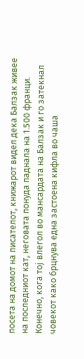посета на домот на писателот, книжарот видел дека Балзак живее на последниот кат, неговата понуда паднала на 1.500 франци. Конечно, кога тој влегол во мансардата на Балзак и го затекнал човекот како брцнува една застоена кифла во чаша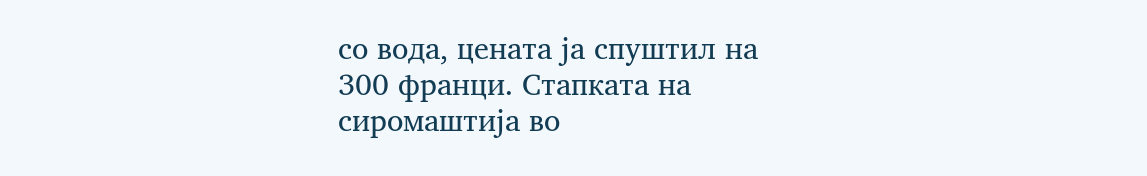со вода, цената ја спуштил на 300 франци. Стапката на сиромаштија во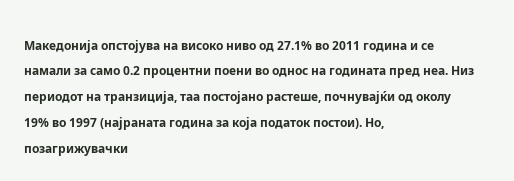Македонија опстојува на високо ниво од 27.1% во 2011 година и се намали за само 0.2 процентни поени во однос на годината пред неа. Низ периодот на транзиција, таа постојано растеше, почнувајќи од околу 19% во 1997 (најраната година за која податок постои). Но, позагрижувачки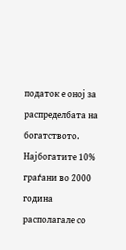податок е оној за распределбата на богатството. Најбогатите 10% граѓани во 2000 година располагале со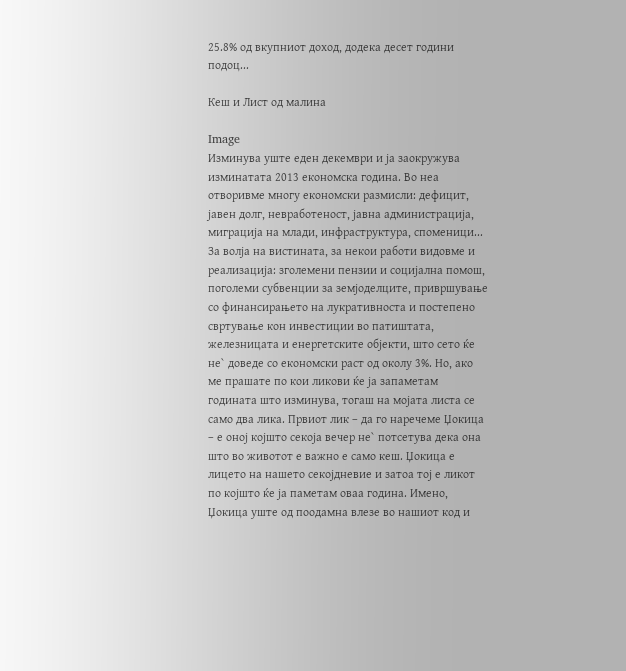25.8% од вкупниот доход, додека десет години подоц...

Кеш и Лист од малина

Image
Изминува уште еден декември и ја заокружува изминатата 2013 економска година. Во неа отворивме многу економски размисли: дефицит, јавен долг, невработеност, јавна администрација, миграција на млади, инфраструктура, споменици... За волја на вистината, за некои работи видовме и реализација: зголемени пензии и социјална помош, поголеми субвенции за земјоделците, привршување со финансирањето на лукративноста и постепено свртување кон инвестиции во патиштата, железницата и енергетските објекти, што сето ќе не` доведе со економски раст од околу 3%. Но, ако ме прашате по кои ликови ќе ја запаметам годината што изминува, тогаш на мојата листа се само два лика. Првиот лик – да го наречеме Џокица – е оној којшто секоја вечер не` потсетува дека она што во животот е важно е само кеш. Џокица е лицето на нашето секојдневие и затоа тој е ликот по којшто ќе ја паметам оваа година. Имено, Џокица уште од поодамна влезе во нашиот код и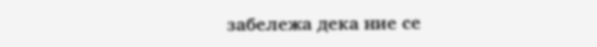забележа дека ние се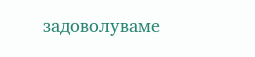задоволуваме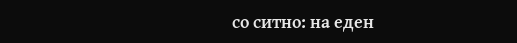со ситно: на еден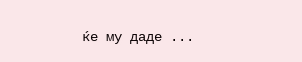ќе му даде ...